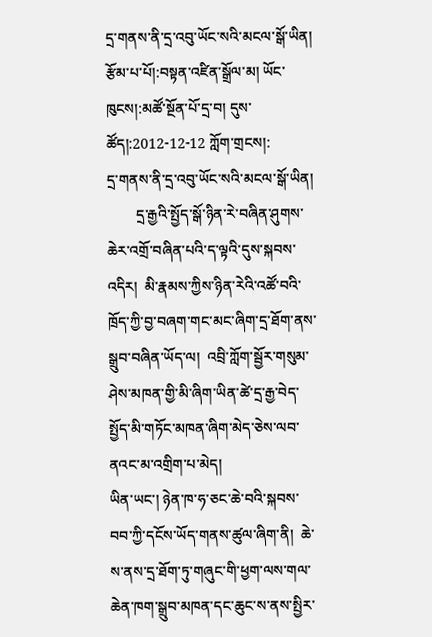དྲ་གནས་ནི་དྲ་འབུ་ཡོང་སའི་མངལ་སྒོ་ཡིན།
རྩོམ་པ་པོ།:བསྟན་འཛིན་སྒྲོལ་མ། ཡོང་ཁུངས།:མཚོ་སྔོན་པོ་དྲ་བ། དུས་ཚོད།:2012-12-12 ཀློག་གྲངས།:
དྲ་གནས་ནི་དྲ་འབུ་ཡོང་སའི་མངལ་སྒོ་ཡིན།
        དྲ་རྒྱའི་སྤྱོད་སྒོ་ཉིན་རེ་བཞིན་ཤུགས་ཆེར་འགྲོ་བཞིན་པའི་ད་ལྟའི་དུས་སྐབས་འདིར།  མི་རྣམས་ཀྱིས་ཉིན་རེའི་འཚོ་བའི་ཁྲོད་ཀྱི་བྱ་བཞག་གང་མང་ཞིག་དྲ་ཐོག་ནས་སྒྲུབ་བཞིན་ཡོད་ལ།  འབྲི་ཀློག་སྦྱོར་གསུམ་ཤེས་མཁན་གྱི་མི་ཞིག་ཡིན་ཚེ་དྲ་རྒྱ་བེད་སྤྱོད་མི་གཏོང་མཁན་ཞིག་མེད་ཅེས་ལབ་ནའང་མ་འགྲིག་པ་མེད།
ཡིན་ཡང་། ཉེན་ཁ་ཧ་ཅང་ཆེ་བའི་སྐབས་བབ་ཀྱི་དངོས་ཡོད་གནས་ཚུལ་ཞིག་ནི།  ཆེ་ས་ནས་དྲ་ཐོག་ཏུ་གཞུང་གི་ཕྱག་ལས་གལ་ཆེན་ཁག་སྒྲུབ་མཁན་དང་ཆུང་ས་ནས་སྤྱིར་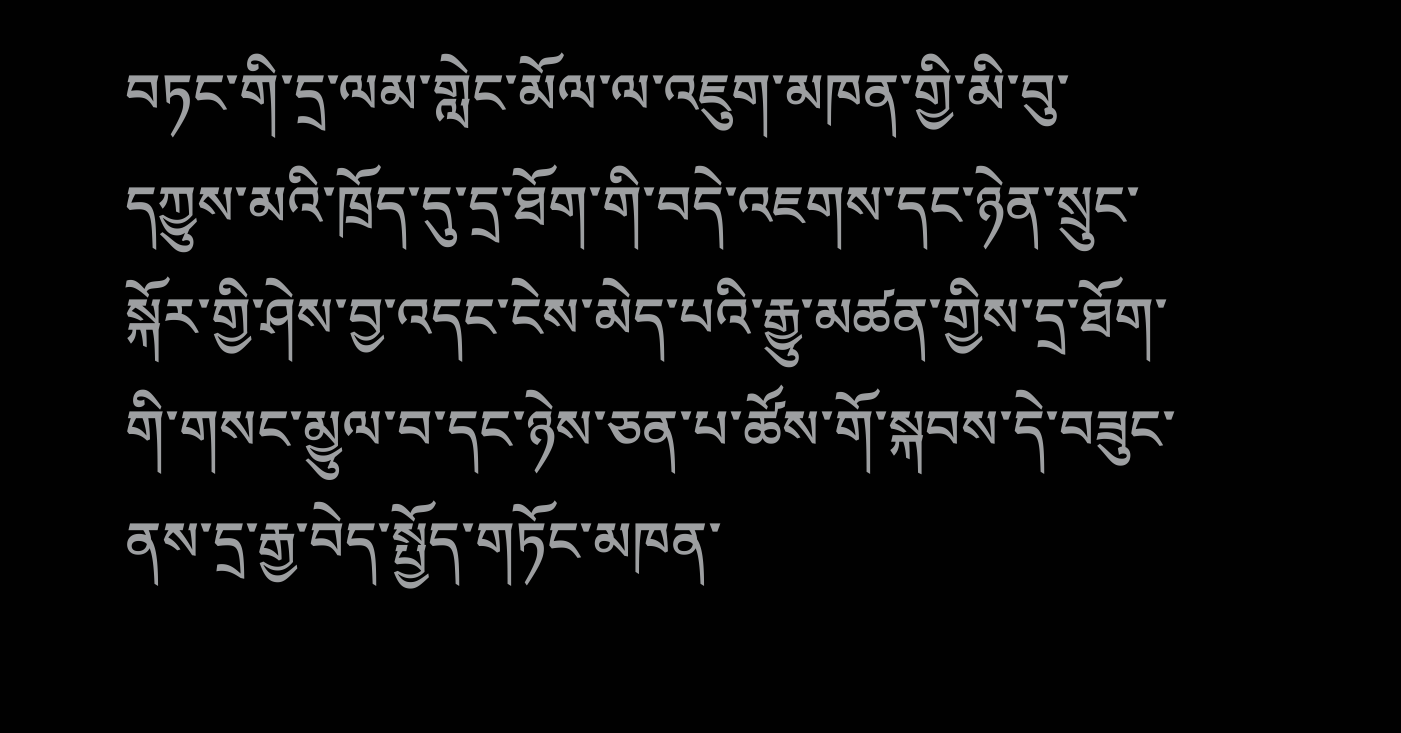བཏང་གི་དྲ་ལམ་གླེང་མོལ་ལ་འཇུག་མཁན་གྱི་མི་བུ་དཀྱུས་མའི་ཁྲོད་དུ་དྲ་ཐོག་གི་བདེ་འཇགས་དང་ཉེན་སྲུང་སྐོར་གྱི་ཤེས་བྱ་འདང་ངེས་མེད་པའི་རྒྱུ་མཚན་གྱིས་དྲ་ཐོག་གི་གསང་མྱུལ་བ་དང་ཉེས་ཅན་པ་ཚོས་གོ་སྐབས་དེ་བཟུང་ནས་དྲ་རྒྱ་བེད་སྤྱོད་གཏོང་མཁན་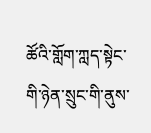ཚོའི་གློག་ཀླད་སྟེང་གི་ཉེན་སྲུང་གི་ནུས་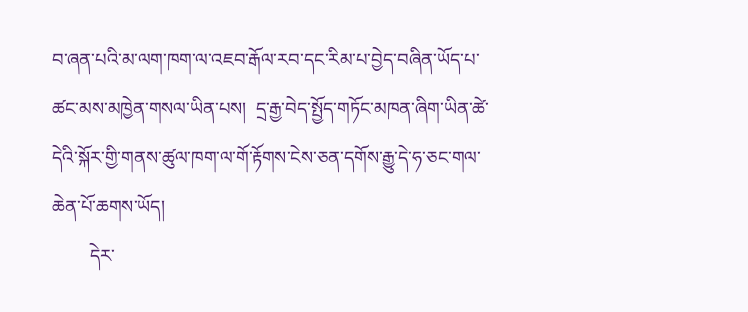བ་ཞན་པའི་མ་ལག་ཁག་ལ་འཇབ་རྒོལ་རབ་དང་རིམ་པ་བྱེད་བཞིན་ཡོད་པ་ཚང་མས་མཁྱེན་གསལ་ཡིན་པས།  དྲ་རྒྱ་བེད་སྤྱོད་གཏོང་མཁན་ཞིག་ཡིན་ཚེ་དེའི་སྐོར་གྱི་གནས་ཚུལ་ཁག་ལ་གོ་རྟོགས་ངེས་ཅན་དགོས་རྒྱུ་དེ་ཧ་ཅང་གལ་ཆེན་པོ་ཆགས་ཡོད།
        དེར་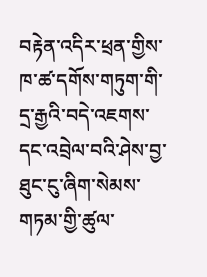བརྟེན་འདིར་ཕྲན་གྱིས་ཁ་ཚ་དགོས་གཏུག་གི་དྲ་རྒྱའི་བདེ་འཇགས་དང་འབྲེལ་བའི་ཤེས་བྱ་ཐུང་ངུ་ཞིག་སེམས་གཏམ་གྱི་ཚུལ་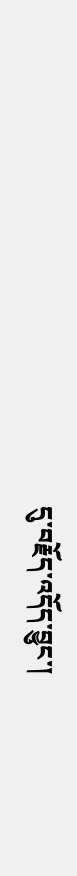དུ་བརྗོད་འདོད་བྱུང་།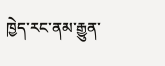ཁྱེད་རང་ནམ་རྒྱུན་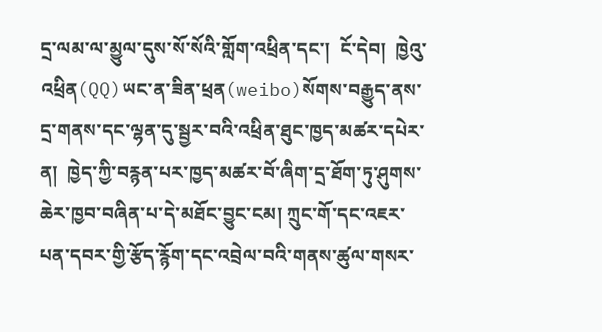དྲ་ལམ་ལ་མྱུལ་དུས་སོ་སོའི་གློག་འཕྲིན་དང་།  ངོ་དེབ།  ཁྱེའུ་འཕྲིན(QQ)ཡང་ན་ཟིན་ཕྲན(weibo)སོགས་བརྒྱུད་ནས་དྲ་གནས་དང་ལྷན་དུ་སྦྱར་བའི་འཕྲིན་ཐུང་ཁྱད་མཚར་དཔེར་ན།  ཁྱེད་ཀྱི་བརྙན་པར་ཁྱད་མཚར་བོ་ཞིག་དྲ་ཐོག་ཏུ་ཤུགས་ཆེར་ཁྱབ་བཞིན་པ་དེ་མཐོང་བྱུང་ངམ། ཀྲུང་གོ་དང་འཇར་པན་དབར་གྱི་རྩོད་རྙོག་དང་འབྲེལ་བའི་གནས་ཚུལ་གསར་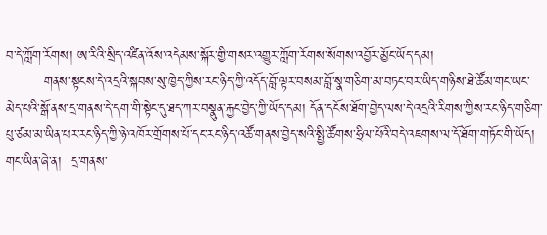བ་དེ་ཀློག་རོགས། ཨ་རིའི་སྲིད་འཛིན་འོས་འདེམས་སྐོར་གྱི་གསར་འགྱུར་ཀློག་རོགས་སོགས་འབྱོར་མྱོང་ཡོད་དམ།
        གནས་སྟངས་དེ་འདྲའི་སྐབས་སུ་ཁྱེད་ཀྱིས་རང་ཉིད་ཀྱི་འདོད་བློ་ལྟར་བསམ་བློ་སྣ་གཅིག་མ་བཏང་བར་ཡིད་གཉིས་ཐེ་ཚོམ་གང་ཡང་མེད་པའི་སྒོ་ནས་དྲ་གནས་དེ་དག་གི་སྟེང་དུ་ཐད་ཀར་བསྣུན་རྐྱང་བྱེད་ཀྱི་ཡོད་དམ། དོན་དངོས་ཐོག་བྱེད་ལས་དེ་འདྲའི་རིགས་ཀྱིས་རང་ཉིད་གཅིག་པུ་ཙམ་མ་ཡིན་པར་རང་ཉིད་ཀྱི་ཉེ་འཁོར་གྲོགས་པོ་དང་རང་ཉིད་འཚོ་གནས་བྱེད་སའི་སྤྱི་ཚོགས་ཧྲིལ་པོའི་བདེ་འཇགས་ལ་དོ་ཐོག་གཏོང་གི་ཡོད།  གང་ཡིན་ཞེ་ན།  དྲ་གནས་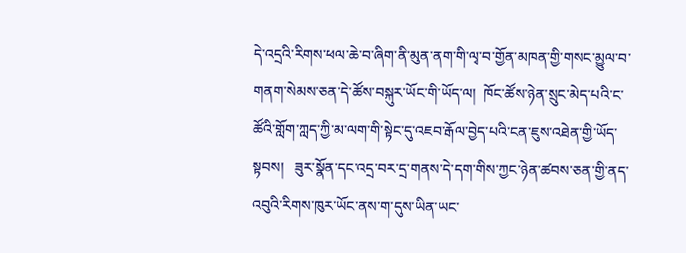དེ་འདྲའི་རིགས་ཕལ་ཆེ་བ་ཞིག་ནི་མུན་ནག་གི་ལྭ་བ་གྱོན་མཁན་གྱི་གསང་མྱུལ་བ་གནག་སེམས་ཅན་དེ་ཚོས་བསྐུར་ཡོང་གི་ཡོད་ལ།  ཁོང་ཚོས་ཉེན་སྲུང་མེད་པའི་ང་ཚོའི་གློག་ཀླད་ཀྱི་མ་ལག་གི་སྟེང་དུ་འཇབ་རྒོལ་བྱེད་པའི་ངན་ཇུས་འཐེན་གྱི་ཡོད་སྟབས།   ཟུར་སྣོན་དང་འདྲ་བར་དྲ་གནས་དེ་དག་གིས་ཀྱང་ཉེན་ཚབས་ཅན་གྱི་ནད་འབུའི་རིགས་ཁུར་ཡོང་ནས་ག་དུས་ཡིན་ཡང་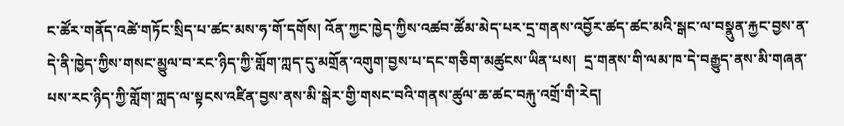ང་ཚོར་གནོད་འཚེ་གཏོང་སྲིད་པ་ཚང་མས་ཧ་གོ་དགོས། འོན་ཀྱང་ཁྱེད་ཀྱིས་འཚབ་ཚོམ་མེད་པར་དྲ་གནས་འབྱོར་ཚད་ཚང་མའི་སྒང་ལ་བསྣུན་རྐྱང་བྱས་ན་དེ་ནི་ཁྱེད་ཀྱིས་གསང་མྱུལ་བ་རང་ཉིད་ཀྱི་གློག་ཀླད་དུ་མགྲོན་འགུག་བྱས་པ་དང་གཅིག་མཚུངས་ཡིན་པས།  དྲ་གནས་གི་ལམ་ཁ་དེ་བརྒྱུད་ནས་མི་གཞན་པས་རང་ཉིད་ཀྱི་གློག་ཀླད་ལ་སྟངས་འཛིན་བྱས་ནས་མི་སྒེར་གྱི་གསང་བའི་གནས་ཚུལ་ཆ་ཚང་བརྐུ་འགྲོ་གི་རེད།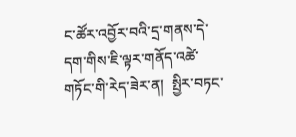ང་ཚོར་འབྱོར་བའི་དྲ་གནས་དེ་དག་གིས་ཇི་ལྟར་གནོད་འཚེ་གཏོང་གི་རེད་ཟེར་ན།  སྤྱིར་བཏང་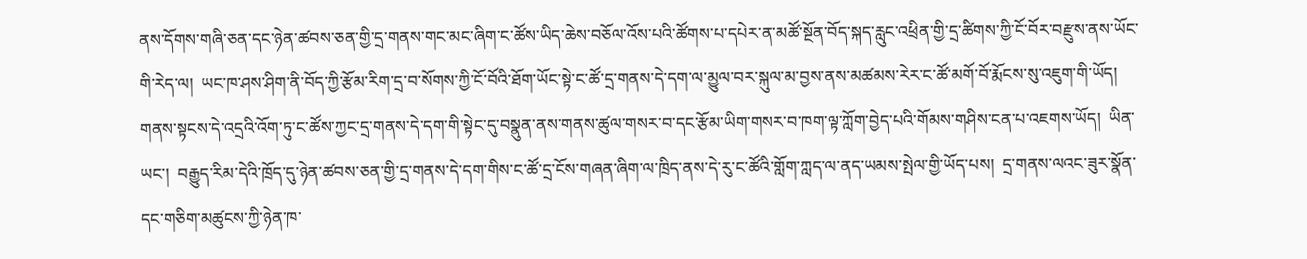ནས་དོགས་གཞི་ཅན་དང་ཉེན་ཚབས་ཅན་གྱི་དྲ་གནས་གང་མང་ཞིག་ང་ཚོས་ཡིད་ཆེས་བཅོལ་འོས་པའི་ཚོགས་པ་དཔེར་ན་མཚོ་སྔོན་བོད་སྐད་རླུང་འཕྲིན་གྱི་དྲ་ཚིགས་ཀྱི་ངོ་བོར་བརྫུས་ནས་ཡོང་གི་རེད་ལ།  ཡང་ཁ་ཤས་ཤིག་ནི་བོད་ཀྱི་རྩོམ་རིག་དྲ་བ་སོགས་ཀྱི་ངོ་བོའི་ཐོག་ཡོང་སྟེ་ང་ཚོ་དྲ་གནས་དེ་དག་ལ་མྱུལ་བར་སྐུལ་མ་བྱས་ནས་མཚམས་རེར་ང་ཚོ་མགོ་བོ་རྨོངས་སུ་འཇུག་གི་ཡོད།  གནས་སྟངས་དེ་འདྲའི་འོག་ཏུ་ང་ཚོས་ཀྱང་དྲ་གནས་དེ་དག་གི་སྟེང་དུ་བསྣུན་ནས་གནས་ཚུལ་གསར་བ་དང་རྩོམ་ཡིག་གསར་བ་ཁག་ལྟ་ཀློག་བྱེད་པའི་གོམས་གཤིས་ངན་པ་འཇགས་ཡོད།  ཡིན་ཡང་།  བརྒྱུད་རིམ་དེའི་ཁྲོད་དུ་ཉེན་ཚབས་ཅན་གྱི་དྲ་གནས་དེ་དག་གིས་ང་ཚོ་དྲ་ངོས་གཞན་ཞིག་ལ་ཁྲིད་ནས་དེ་རུ་ང་ཚོའི་གློག་ཀླད་ལ་ནད་ཡམས་སྤེལ་གྱི་ཡོད་པས།  དྲ་གནས་ལའང་ཟུར་སྣོན་དང་གཅིག་མཚུངས་ཀྱི་ཉེན་ཁ་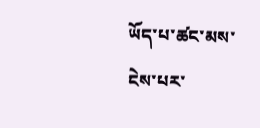ཡོད་པ་ཚང་མས་ངེས་པར་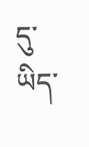དུ་ཡིད་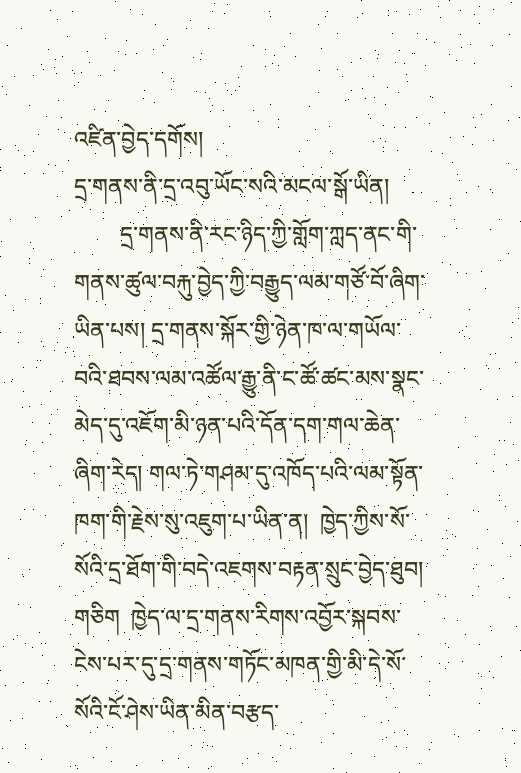འཛིན་བྱེད་དགོས།
དྲ་གནས་ནི་དྲ་འབུ་ཡོང་སའི་མངལ་སྒོ་ཡིན།
        དྲ་གནས་ནི་རང་ཉིད་ཀྱི་གློག་ཀླད་ནང་གི་གནས་ཚུལ་བརྐུ་བྱེད་ཀྱི་བརྒྱུད་ལམ་གཙོ་བོ་ཞིག་ཡིན་པས། དྲ་གནས་སྐོར་གྱི་ཉེན་ཁ་ལ་གཡོལ་བའི་ཐབས་ལམ་འཚོལ་རྒྱུ་ནི་ང་ཚོ་ཚང་མས་སྣང་མེད་དུ་འཇོག་མི་ཉན་པའི་དོན་དག་གལ་ཆེན་ཞིག་རེད། གལ་ཏེ་གཤམ་དུ་འཁོད་པའི་ལམ་སྟོན་ཁག་གི་རྗེས་སུ་འཇུག་པ་ཡིན་ན།  ཁྱེད་ཀྱིས་སོ་སོའི་དྲ་ཐོག་གི་བདེ་འཇགས་བརྟན་སྲུང་བྱེད་ཐུབ།
གཅིག  ཁྱེད་ལ་དྲ་གནས་རིགས་འབྱོར་སྐབས་ངེས་པར་དུ་དྲ་གནས་གཏོང་མཁན་གྱི་མི་དེ་སོ་སོའི་ངོ་ཤེས་ཡིན་མིན་བརྩད་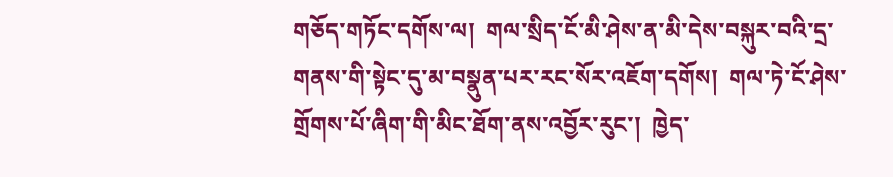གཅོད་གཏོང་དགོས་ལ།  གལ་སྲིད་ངོ་མི་ཤེས་ན་མི་དེས་བསྐུར་བའི་དྲ་གནས་གི་སྟེང་དུ་མ་བསྣུན་པར་རང་སོར་འཇོག་དགོས།  གལ་ཏེ་ངོ་ཤེས་གྲོགས་པོ་ཞིག་གི་མིང་ཐོག་ནས་འབྱོར་རུང་།  ཁྱེད་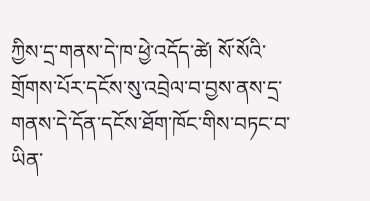ཀྱིས་དྲ་གནས་དེ་ཁ་ཕྱེ་འདོད་ཚེ། སོ་སོའི་གྲོགས་པོར་དངོས་སུ་འབྲེལ་བ་བྱས་ནས་དྲ་གནས་དེ་དོན་དངོས་ཐོག་ཁོང་གིས་བཏང་བ་ཡིན་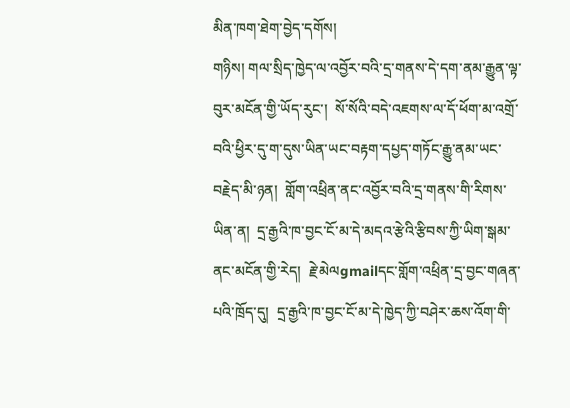མིན་ཁག་ཐེག་བྱེད་དགོས།
གཉིས། གལ་སྲིད་ཁྱེད་ལ་འབྱོར་བའི་དྲ་གནས་དེ་དག་ནམ་རྒྱུན་ལྟ་བུར་མངོན་གྱི་ཡོད་རུང་།  སོ་སོའི་བདེ་འཇགས་ལ་དོ་ཕོག་མ་འགྲོ་བའི་ཕྱིར་དུ་ག་དུས་ཡིན་ཡང་བརྟག་དཔྱད་གཏོང་རྒྱུ་ནམ་ཡང་བརྗེད་མི་ཉན།  གློག་འཕྲིན་ནང་འབྱོར་བའི་དྲ་གནས་གི་རིགས་ཡིན་ན།  དྲ་རྒྱའི་ཁ་བྱང་ངོ་མ་དེ་མདའ་རྩེའི་རྩིབས་ཀྱི་ཡིག་སྒམ་ནང་མངོན་གྱི་རེད།  རྗེ་མེལgmailདང་གློག་འཕྲིན་དྲ་བྱང་གཞན་པའི་ཁྲོད་དུ།  དྲ་རྒྱའི་ཁ་བྱང་ངོ་མ་དེ་ཁྱེད་ཀྱི་བཤེར་ཆས་འོག་གི་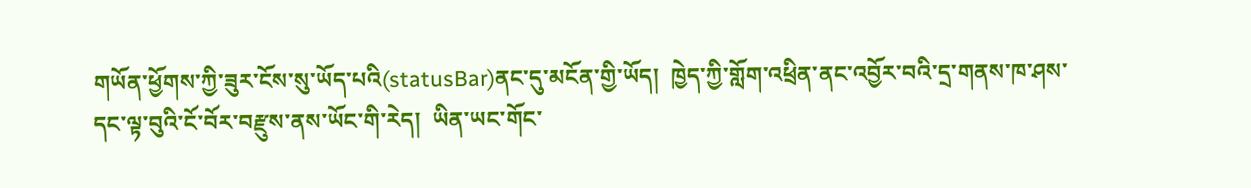གཡོན་ཕྱོགས་ཀྱི་ཟུར་ངོས་སུ་ཡོད་པའི(statusBar)ནང་དུ་མངོན་གྱི་ཡོད།  ཁྱེད་ཀྱི་གློག་འཕྲིན་ནང་འབྱོར་བའི་དྲ་གནས་ཁ་ཤས་དང་ལྟ་བུའི་ངོ་བོར་བརྫུས་ནས་ཡོང་གི་རེད།  ཡིན་ཡང་གོང་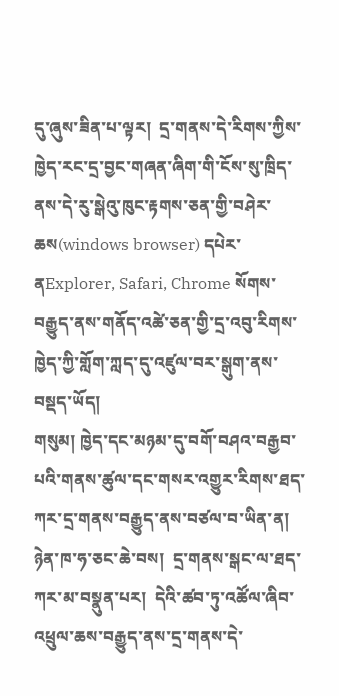དུ་ཞུས་ཟིན་པ་ལྟར།  དྲ་གནས་དེ་རིགས་ཀྱིས་ཁྱེད་རང་དྲ་བྱང་གཞན་ཞིག་གི་ངོས་སུ་ཁྲིད་ནས་དེ་རུ་སྒེའུ་ཁུང་རྟགས་ཅན་གྱི་བཤེར་ཆས(windows browser) དཔེར་ནExplorer, Safari, Chrome སོགས་བརྒྱུད་ནས་གནོད་འཚེ་ཅན་གྱི་དྲ་འབུ་རིགས་ཁྱེད་ཀྱི་གློག་ཀླད་དུ་འཛུལ་བར་སྒུག་ནས་བསྡད་ཡོད།
གསུམ། ཁྱེད་དང་མཉམ་དུ་བགོ་བཤའ་བརྒྱབ་པའི་གནས་ཚུལ་དང་གསར་འགྱུར་རིགས་ཐད་ཀར་དྲ་གནས་བརྒྱུད་ནས་བཙལ་བ་ཡིན་ན།  ཉེན་ཁ་ཧ་ཅང་ཆེ་བས།  དྲ་གནས་སྒང་ལ་ཐད་ཀར་མ་བསྣུན་པར།  དེའི་ཚབ་ཏུ་འཚོལ་ཞིབ་འཕྲུལ་ཆས་བརྒྱུད་ནས་དྲ་གནས་དེ་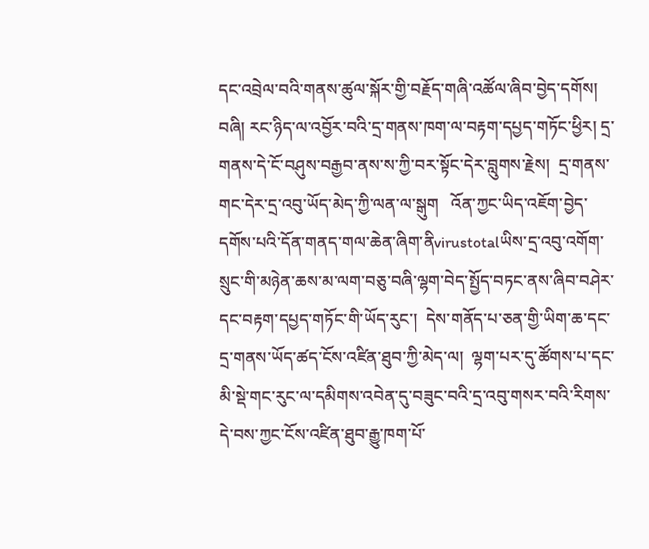དང་འབྲེལ་བའི་གནས་ཚུལ་སྐོར་གྱི་བརྗོད་གཞི་འཚོལ་ཞིབ་བྱེད་དགོས།
བཞི། རང་ཉིད་ལ་འབྱོར་བའི་དྲ་གནས་ཁག་ལ་བརྟག་དཔྱད་གཏོང་ཕྱིར། དྲ་གནས་དེ་ངོ་བཤུས་བརྒྱབ་ནས་ས་ཀྱི་བར་སྟོང་དེར་བླུགས་རྗེས།  དྲ་གནས་གང་དེར་དྲ་འབུ་ཡོད་མེད་ཀྱི་ལན་ལ་སྒུག   འོན་ཀྱང་ཡིད་འཇོག་བྱེད་དགོས་པའི་དོན་གནད་གལ་ཆེན་ཞིག་ནིvirustotalཡིས་དྲ་འབུ་འགོག་སྲུང་གི་མཉེན་ཆས་མ་ལག་བཅུ་བཞི་ལྷག་བེད་སྤྱོད་བཏང་ནས་ཞིབ་བཤེར་དང་བརྟག་དཔྱད་གཏོང་གི་ཡོད་རུང་།  དེས་གནོད་པ་ཅན་གྱི་ཡིག་ཆ་དང་དྲ་གནས་ཡོད་ཚད་ངོས་འཛིན་ཐུབ་ཀྱི་མེད་ལ།  ལྷག་པར་དུ་ཚོགས་པ་དང་མི་སྡེ་གང་རུང་ལ་དམིགས་འབེན་དུ་བཟུང་བའི་དྲ་འབུ་གསར་བའི་རིགས་དེ་བས་ཀྱང་ངོས་འཛིན་ཐུབ་རྒྱུ་ཁག་པོ་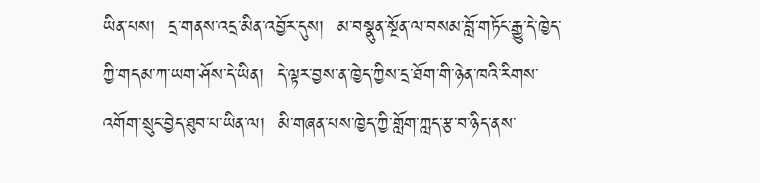ཡིན་པས།  དྲ་གནས་འདྲ་མིན་འབྱོར་དུས།  མ་བསྣུན་སྔོན་ལ་བསམ་བློ་གཏོང་རྒྱུ་དེ་ཁྱེད་ཀྱི་གདམ་ཀ་ཡག་ཤོས་དེ་ཡིན།  དེ་ལྟར་བྱས་ན་ཁྱེད་ཀྱིས་དྲ་ཐོག་གི་ཉེན་ཁའི་རིགས་འགོག་སྲུང་བྱེད་ཐུབ་པ་ཡིན་ལ།  མི་གཞན་པས་ཁྱེད་ཀྱི་གློག་ཀླད་རྩ་བ་ཉིད་ནས་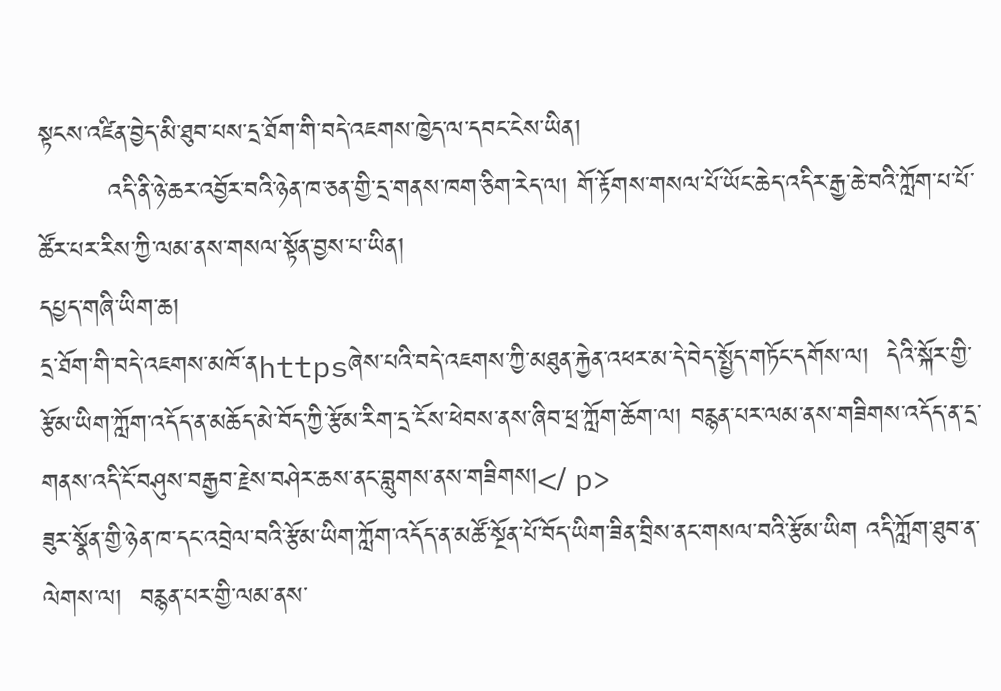སྟངས་འཛིན་བྱེད་མི་ཐུབ་པས་དྲ་ཐོག་གི་བདེ་འཇགས་ཁྱེད་ལ་དབང་ངེས་ཡིན།
        འདི་ནི་ཉེ་ཆར་འབྱོར་བའི་ཉེན་ཁ་ཅན་གྱི་དྲ་གནས་ཁག་ཅིག་རེད་ལ། གོ་རྟོགས་གསལ་པོ་ཡོང་ཆེད་འདིར་རྒྱ་ཆེ་བའི་ཀློག་པ་པོ་ཚོར་པར་རིས་ཀྱི་ལམ་ནས་གསལ་སྟོན་བྱས་པ་ཡིན།
དཔྱད་གཞི་ཡིག་ཆ།
དྲ་ཐོག་གི་བདེ་འཇགས་མཁོ་ནhttpsཞེས་པའི་བདེ་འཇགས་ཀྱི་མཐུན་རྐྱེན་འཕར་མ་དེ་བེད་སྤྱོད་གཏོང་དགོས་ལ།  དེའི་སྐོར་གྱི་རྩོམ་ཡིག་ཀློག་འདོད་ན་མཆོད་མེ་བོད་ཀྱི་རྩོམ་རིག་དྲ་ངོས་ཕེབས་ནས་ཞིབ་ཕྲ་ཀློག་ཆོག་ལ། བརྙན་པར་ལམ་ནས་གཟིགས་འདོད་ན་དྲ་གནས་འདི་ངོ་བཤུས་བརྒྱབ་རྗེས་བཤེར་ཆས་ནང་བླུགས་ནས་གཟིགས།</ p>
ཟུར་སྣོན་གྱི་ཉེན་ཁ་དང་འབྲེལ་བའི་རྩོམ་ཡིག་ཀློག་འདོད་ན་མཚོ་སྔོན་པོ་བོད་ཡིག་ཟིན་བྲིས་ནང་གསལ་བའི་རྩོམ་ཡིག འདི་ཀློག་ཐུབ་ན་ལེགས་ལ།  བརྙན་པར་གྱི་ལམ་ནས་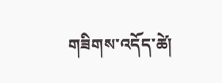གཟིགས་འདོད་ཚེ།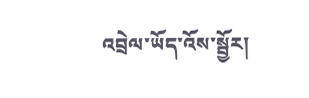འབྲེལ་ཡོད་འོས་སྦྱོར།